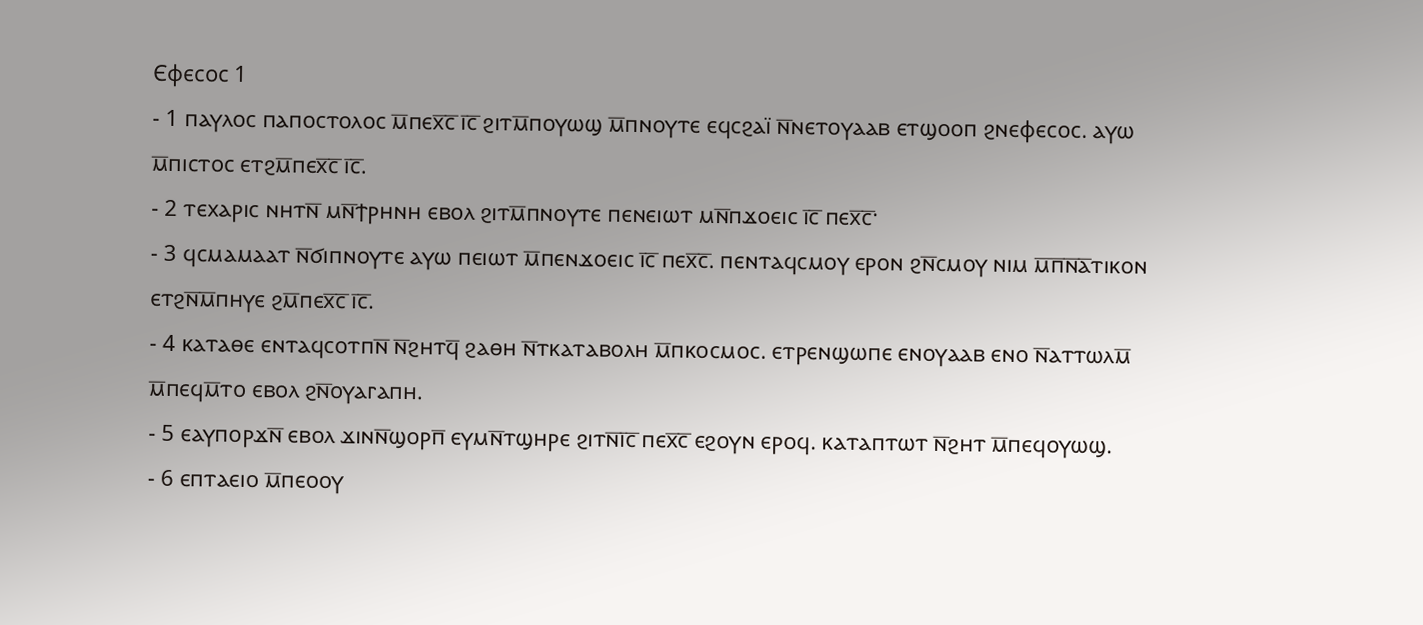Ⲉⲫⲉⲥⲟⲥ 1
- 1 ⲡⲁⲩⲗⲟⲥ ⲡⲁⲡⲟⲥⲧⲟⲗⲟⲥ ⲙ̅ⲡⲉⲭ̅ⲥ̅ ⲓ̅ⲥ̅ ϩⲓⲧⲙ̅ⲡⲟⲩⲱϣ ⲙ̅ⲡⲛⲟⲩⲧⲉ ⲉϥⲥϩⲁⲓ̈ ⲛ̅ⲛⲉⲧⲟⲩⲁⲁⲃ ⲉⲧϣⲟⲟⲡ ϩⲛⲉⲫⲉⲥⲟⲥ. ⲁⲩⲱ ⲙ̅ⲡⲓⲥⲧⲟⲥ ⲉⲧϩⲙ̅ⲡⲉⲭ̅ⲥ̅ ⲓ̅ⲥ̅.
- 2 ⲧⲉⲭⲁⲣⲓⲥ ⲛⲏⲧⲛ̅ ⲙⲛ̅ϯⲣⲏⲛⲏ ⲉⲃⲟⲗ ϩⲓⲧⲙ̅ⲡⲛⲟⲩⲧⲉ ⲡⲉⲛⲉⲓⲱⲧ ⲙⲛ̅ⲡϫⲟⲉⲓⲥ ⲓ̅ⲥ̅ ⲡⲉⲭ̅ⲥ̅·
- 3 ϥⲥⲙⲁⲙⲁⲁⲧ ⲛ̅ϭⲓⲡⲛⲟⲩⲧⲉ ⲁⲩⲱ ⲡⲉⲓⲱⲧ ⲙ̅ⲡⲉⲛϫⲟⲉⲓⲥ ⲓ̅ⲥ̅ ⲡⲉⲭ̅ⲥ̅. ⲡⲉⲛⲧⲁϥⲥⲙⲟⲩ ⲉⲣⲟⲛ ϩⲛ̅ⲥⲙⲟⲩ ⲛⲓⲙ ⲙ̅ⲡ̅ⲛ̅ⲁ̅ⲧⲓⲕⲟⲛ ⲉⲧϩⲛ̅ⲙ̅ⲡⲏⲩⲉ ϩⲙ̅ⲡⲉⲭ̅ⲥ̅ ⲓ̅ⲥ̅.
- 4 ⲕⲁⲧⲁⲑⲉ ⲉⲛⲧⲁϥⲥⲟⲧⲡⲛ̅ ⲛ̅ϩⲏⲧϥ̅ ϩⲁⲑⲏ ⲛ̅ⲧⲕⲁⲧⲁⲃⲟⲗⲏ ⲙ̅ⲡⲕⲟⲥⲙⲟⲥ. ⲉⲧⲣⲉⲛϣⲱⲡⲉ ⲉⲛⲟⲩⲁⲁⲃ ⲉⲛⲟ ⲛ̅ⲁⲧⲧⲱⲗⲙ̅ ⲙ̅ⲡⲉϥⲙ̅ⲧⲟ ⲉⲃⲟⲗ ϩⲛ̅ⲟⲩⲁⲅⲁⲡⲏ.
- 5 ⲉⲁⲩⲡⲟⲣϫⲛ̅ ⲉⲃⲟⲗ ϫⲓⲛⲛ̅ϣⲟⲣⲡ̅ ⲉⲩⲙⲛ̅ⲧϣⲏⲣⲉ ϩⲓⲧⲛ̅ⲓ̅ⲥ̅ ⲡⲉⲭ̅ⲥ̅ ⲉϩⲟⲩⲛ ⲉⲣⲟϥ. ⲕⲁⲧⲁⲡⲧⲱⲧ ⲛ̅ϩⲏⲧ ⲙ̅ⲡⲉϥⲟⲩⲱϣ.
- 6 ⲉⲡⲧⲁⲉⲓⲟ ⲙ̅ⲡⲉⲟⲟⲩ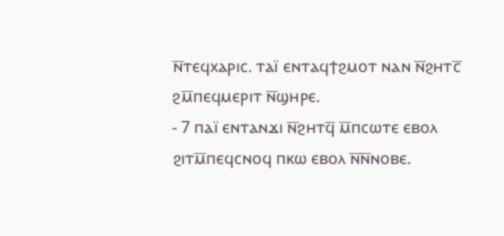ⲛ̅ⲧⲉϥⲭⲁⲣⲓⲥ. ⲧⲁⲓ̈ ⲉⲛⲧⲁϥϯϩⲙⲟⲧ ⲛⲁⲛ ⲛ̅ϩⲏⲧⲥ̅ ϩⲙ̅ⲡⲉϥⲙⲉⲣⲓⲧ ⲛ̅ϣⲏⲣⲉ.
- 7 ⲡⲁⲓ̈ ⲉⲛⲧⲁⲛϫⲓ ⲛ̅ϩⲏⲧϥ̅ ⲙ̅ⲡⲥⲱⲧⲉ ⲉⲃⲟⲗ ϩⲓⲧⲙ̅ⲡⲉϥⲥⲛⲟϥ ⲡⲕⲱ ⲉⲃⲟⲗ ⲛ̅ⲛ̅ⲛⲟⲃⲉ.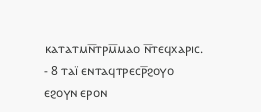ⲕⲁⲧⲁⲧⲙⲛ̅ⲧⲣⲙ̅ⲙⲁⲟ ⲛ̅ⲧⲉϥⲭⲁⲣⲓⲥ.
- 8 ⲧⲁⲓ̈ ⲉⲛⲧⲁϥⲧⲣⲉⲥⲣ̅ϩⲟⲩⲟ ⲉϩⲟⲩⲛ ⲉⲣⲟⲛ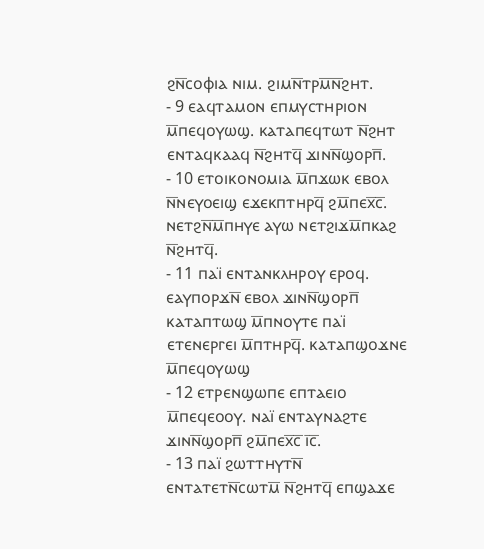ϩⲛ̅ⲥⲟⲫⲓⲁ ⲛⲓⲙ. ϩⲓⲙⲛ̅ⲧⲣⲙ̅ⲛ̅ϩⲏⲧ.
- 9 ⲉⲁϥⲧⲁⲙⲟⲛ ⲉⲡⲙⲩⲥⲧⲏⲣⲓⲟⲛ ⲙ̅ⲡⲉϥⲟⲩⲱϣ. ⲕⲁⲧⲁⲡⲉϥⲧⲱⲧ ⲛ̅ϩⲏⲧ ⲉⲛⲧⲁϥⲕⲁⲁϥ ⲛ̅ϩⲏⲧϥ̅ ϫⲓⲛⲛ̅ϣⲟⲣⲡ̅.
- 10 ⲉⲧⲟⲓⲕⲟⲛⲟⲙⲓⲁ ⲙ̅ⲡϫⲱⲕ ⲉⲃⲟⲗ ⲛ̅ⲛⲉⲩⲟⲉⲓϣ ⲉϫⲉⲕⲡⲧⲏⲣϥ̅ ϩⲙ̅ⲡⲉⲭ̅ⲥ̅. ⲛⲉⲧϩⲛ̅ⲙ̅ⲡⲏⲩⲉ ⲁⲩⲱ ⲛⲉⲧϩⲓϫⲙ̅ⲡⲕⲁϩ ⲛ̅ϩⲏⲧϥ̅.
- 11 ⲡⲁⲓ̈ ⲉⲛⲧⲁⲛⲕⲗⲏⲣⲟⲩ ⲉⲣⲟϥ. ⲉⲁⲩⲡⲟⲣϫⲛ̅ ⲉⲃⲟⲗ ϫⲓⲛⲛ̅ϣⲟⲣⲡ̅ ⲕⲁⲧⲁⲡⲧⲱϣ ⲙ̅ⲡⲛⲟⲩⲧⲉ ⲡⲁⲓ̈ ⲉⲧⲉⲛⲉⲣⲅⲉⲓ ⲙ̅ⲡⲧⲏⲣϥ̅. ⲕⲁⲧⲁⲡϣⲟϫⲛⲉ ⲙ̅ⲡⲉϥⲟⲩⲱϣ
- 12 ⲉⲧⲣⲉⲛϣⲱⲡⲉ ⲉⲡⲧⲁⲉⲓⲟ ⲙ̅ⲡⲉϥⲉⲟⲟⲩ. ⲛⲁⲓ̈ ⲉⲛⲧⲁⲩⲛⲁϩⲧⲉ ϫⲓⲛⲛ̅ϣⲟⲣⲡ̅ ϩⲙ̅ⲡⲉⲭ̅ⲥ̅ ⲓ̅ⲥ̅.
- 13 ⲡⲁⲓ̈ ϩⲱⲧⲧⲏⲩⲧⲛ̅ ⲉⲛⲧⲁⲧⲉⲧⲛ̅ⲥⲱⲧⲙ̅ ⲛ̅ϩⲏⲧϥ̅ ⲉⲡϣⲁϫⲉ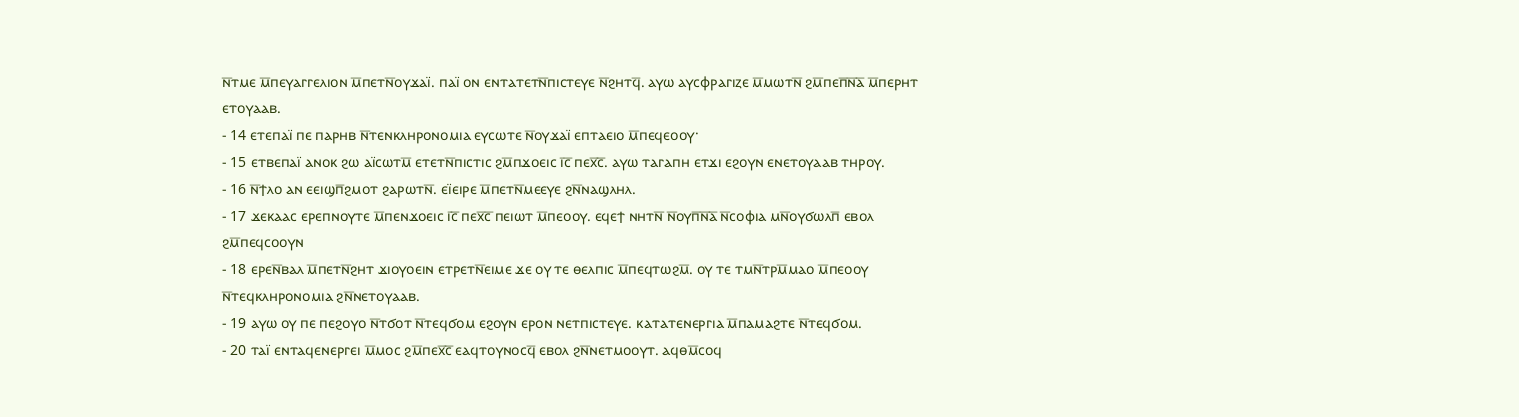ⲛ̅ⲧⲙⲉ ⲙ̅ⲡⲉⲩⲁⲅⲅⲉⲗⲓⲟⲛ ⲙ̅ⲡⲉⲧⲛ̅ⲟⲩϫⲁⲓ̈. ⲡⲁⲓ̈ ⲟⲛ ⲉⲛⲧⲁⲧⲉⲧⲛ̅ⲡⲓⲥⲧⲉⲩⲉ ⲛ̅ϩⲏⲧϥ̅. ⲁⲩⲱ ⲁⲩⲥⲫⲣⲁⲅⲓⲍⲉ ⲙ̅ⲙⲱⲧⲛ̅ ϩⲙ̅ⲡⲉⲡ̅ⲛ̅ⲁ̅ ⲙ̅ⲡⲉⲣⲏⲧ ⲉⲧⲟⲩⲁⲁⲃ.
- 14 ⲉⲧⲉⲡⲁⲓ̈ ⲡⲉ ⲡⲁⲣⲏⲃ ⲛ̅ⲧⲉⲛⲕⲗⲏⲣⲟⲛⲟⲙⲓⲁ ⲉⲩⲥⲱⲧⲉ ⲛ̅ⲟⲩϫⲁⲓ̈ ⲉⲡⲧⲁⲉⲓⲟ ⲙ̅ⲡⲉϥⲉⲟⲟⲩ·
- 15 ⲉⲧⲃⲉⲡⲁⲓ̈ ⲁⲛⲟⲕ ϩⲱ ⲁⲓ̈ⲥⲱⲧⲙ̅ ⲉⲧⲉⲧⲛ̅ⲡⲓⲥⲧⲓⲥ ϩⲙ̅ⲡϫⲟⲉⲓⲥ ⲓ̅ⲥ̅ ⲡⲉⲭ̅ⲥ̅. ⲁⲩⲱ ⲧⲁⲅⲁⲡⲏ ⲉⲧϫⲓ ⲉϩⲟⲩⲛ ⲉⲛⲉⲧⲟⲩⲁⲁⲃ ⲧⲏⲣⲟⲩ.
- 16 ⲛ̅ϯⲗⲟ ⲁⲛ ⲉⲉⲓϣⲡ̅ϩⲙⲟⲧ ϩⲁⲣⲱⲧⲛ̅. ⲉⲓ̈ⲉⲓⲣⲉ ⲙ̅ⲡⲉⲧⲛ̅ⲙⲉⲉⲩⲉ ϩⲛ̅ⲛⲁϣⲗⲏⲗ.
- 17 ϫⲉⲕⲁⲁⲥ ⲉⲣⲉⲡⲛⲟⲩⲧⲉ ⲙ̅ⲡⲉⲛϫⲟⲉⲓⲥ ⲓ̅ⲥ̅ ⲡⲉⲭ̅ⲥ̅ ⲡⲉⲓⲱⲧ ⲙ̅ⲡⲉⲟⲟⲩ. ⲉϥⲉϯ ⲛⲏⲧⲛ̅ ⲛ̅ⲟⲩⲡ̅ⲛ̅ⲁ̅ ⲛ̅ⲥⲟⲫⲓⲁ ⲙⲛ̅ⲟⲩϭⲱⲗⲡ̅ ⲉⲃⲟⲗ ϩⲙ̅ⲡⲉϥⲥⲟⲟⲩⲛ
- 18 ⲉⲣⲉⲛ̅ⲃⲁⲗ ⲙ̅ⲡⲉⲧⲛ̅ϩⲏⲧ ϫⲓⲟⲩⲟⲉⲓⲛ ⲉⲧⲣⲉⲧⲛ̅ⲉⲓⲙⲉ ϫⲉ ⲟⲩ ⲧⲉ ⲑⲉⲗⲡⲓⲥ ⲙ̅ⲡⲉϥⲧⲱϩⲙ̅. ⲟⲩ ⲧⲉ ⲧⲙⲛ̅ⲧⲣⲙ̅ⲙⲁⲟ ⲙ̅ⲡⲉⲟⲟⲩ ⲛ̅ⲧⲉϥⲕⲗⲏⲣⲟⲛⲟⲙⲓⲁ ϩⲛ̅ⲛⲉⲧⲟⲩⲁⲁⲃ.
- 19 ⲁⲩⲱ ⲟⲩ ⲡⲉ ⲡⲉϩⲟⲩⲟ ⲛ̅ⲧϭⲟⲧ ⲛ̅ⲧⲉϥϭⲟⲙ ⲉϩⲟⲩⲛ ⲉⲣⲟⲛ ⲛⲉⲧⲡⲓⲥⲧⲉⲩⲉ. ⲕⲁⲧⲁⲧⲉⲛⲉⲣⲅⲓⲁ ⲙ̅ⲡⲁⲙⲁϩⲧⲉ ⲛ̅ⲧⲉϥϭⲟⲙ.
- 20 ⲧⲁⲓ̈ ⲉⲛⲧⲁϥⲉⲛⲉⲣⲅⲉⲓ ⲙ̅ⲙⲟⲥ ϩⲙ̅ⲡⲉⲭ̅ⲥ̅ ⲉⲁϥⲧⲟⲩⲛⲟⲥϥ̅ ⲉⲃⲟⲗ ϩⲛ̅ⲛⲉⲧⲙⲟⲟⲩⲧ. ⲁϥⲑⲙ̅ⲥⲟϥ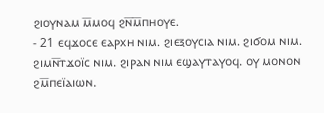ϩⲓⲟⲩⲛⲁⲙ ⲙ̅ⲙⲟϥ ϩⲛ̅ⲙ̅ⲡⲏⲟⲩⲉ.
- 21 ⲉϥϫⲟⲥⲉ ⲉⲁⲣⲭⲏ ⲛⲓⲙ. ϩⲓⲉⲝⲟⲩⲥⲓⲁ ⲛⲓⲙ. ϩⲓϭⲟⲙ ⲛⲓⲙ. ϩⲓⲙⲛ̅ⲧϫⲟⲓ̈ⲥ ⲛⲓⲙ. ϩⲓⲣⲁⲛ ⲛⲓⲙ ⲉϣⲁⲩⲧⲁⲩⲟϥ. ⲟⲩ ⲙⲟⲛⲟⲛ ϩⲙ̅ⲡⲉⲓ̈ⲁⲓⲱⲛ.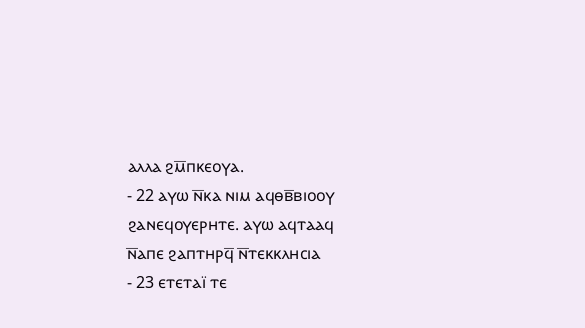ⲁⲗⲗⲁ ϩⲙ̅ⲡⲕⲉⲟⲩⲁ.
- 22 ⲁⲩⲱ ⲛ̅ⲕⲁ ⲛⲓⲙ ⲁϥⲑⲃ̅ⲃⲓⲟⲟⲩ ϩⲁⲛⲉϥⲟⲩⲉⲣⲏⲧⲉ. ⲁⲩⲱ ⲁϥⲧⲁⲁϥ ⲛ̅ⲁⲡⲉ ϩⲁⲡⲧⲏⲣϥ̅ ⲛ̅ⲧⲉⲕⲕⲗⲏⲥⲓⲁ
- 23 ⲉⲧⲉⲧⲁⲓ̈ ⲧⲉ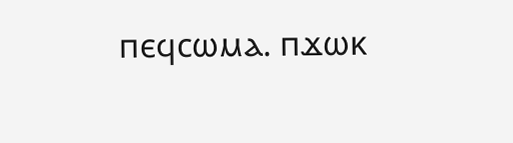ⲡⲉϥⲥⲱⲙⲁ. ⲡϫⲱⲕ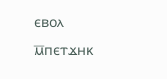ⲉⲃⲟⲗ ⲙ̅ⲡⲉⲧϫⲏⲕ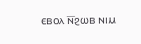ⲉⲃⲟⲗ ⲛ̅ϩⲱⲃ ⲛⲓⲙ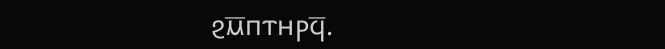ϩⲙ̅ⲡⲧⲏⲣϥ̅.